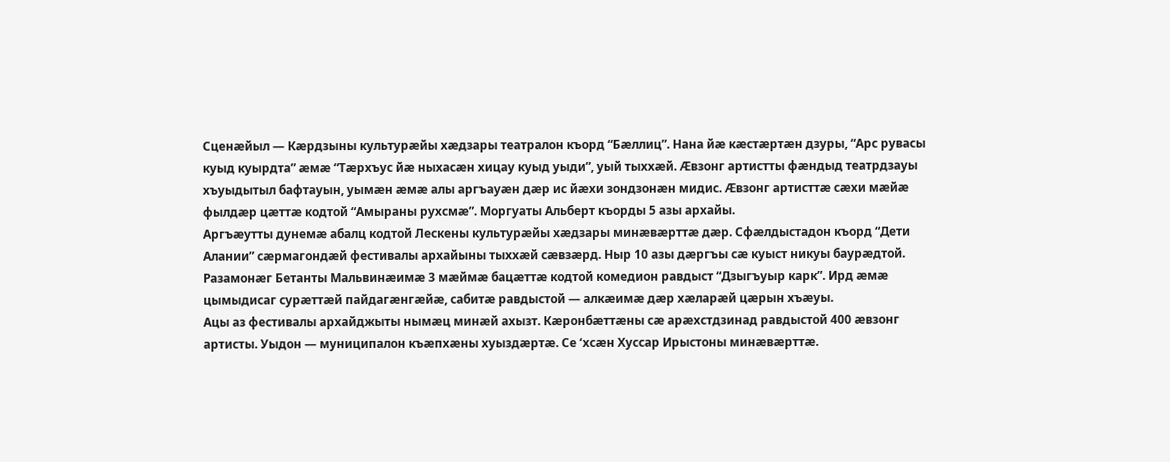Сценæйыл — Кæрдзыны культурæйы хæдзары театралон къорд “Бæллиц”. Нана йæ кæстæртæн дзуры, “Арс рувасы куыд куырдта” æмæ “Тæрхъус йæ ныхасæн хицау куыд уыди”, уый тыххæй. Æвзонг артистты фæндыд театрдзауы хъуыдытыл бафтауын, уымæн æмæ алы аргъауæн дæр ис йæхи зондзонæн мидис. Æвзонг артисттæ сæхи мæйæ фылдæр цæттæ кодтой “Амыраны рухсмæ”. Моргуаты Альберт къорды 5 азы архайы.
Аргъæутты дунемæ абалц кодтой Лескены культурæйы хæдзары минæвæрттæ дæр. Сфæлдыстадон къорд “Дети Алании” сæрмагондæй фестивалы архайыны тыххæй сæвзæрд. Ныр 10 азы дæргъы сæ куыст никуы баурæдтой. Разамонæг Бетанты Мальвинæимæ 3 мæймæ бацæттæ кодтой комедион равдыст “Дзыгъуыр карк”. Ирд æмæ цымыдисаг сурæттæй пайдагæнгæйæ, сабитæ равдыстой — алкæимæ дæр хæларæй цæрын хъæуы.
Ацы аз фестивалы архайджыты нымæц минæй ахызт. Кæронбæттæны сæ арæхстдзинад равдыстой 400 æвзонг артисты. Уыдон — муниципалон къæпхæны хуыздæртæ. Се ‘хсæн Хуссар Ирыстоны минæвæрттæ.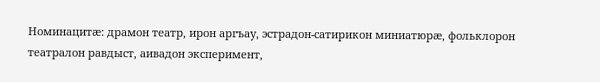Номинацитæ: драмон театр, ирон аргъау, эстрадон-сатирикон миниатюрæ, фольклорон театралон равдыст, аивадон эксперимент,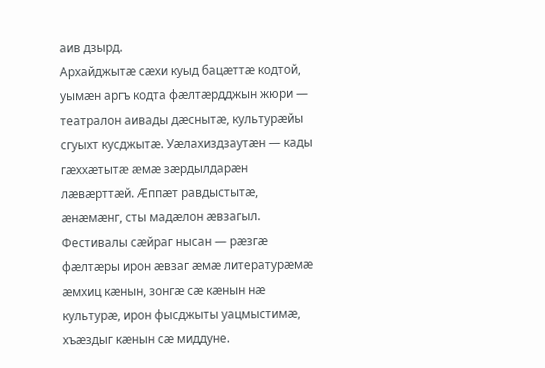аив дзырд.
Архайджытæ сæхи куыд бацæттæ кодтой, уымæн аргъ кодта фæлтæрдджын жюри — театралон аивады дæснытæ, культурæйы сгуыхт кусджытæ. Уæлахиздзаутæн — кады гæххæтытæ æмæ зæрдылдарæн лæвæрттæй. Æппæт равдыстытæ, æнæмæнг, сты мадæлон æвзагыл. Фестивалы сæйраг нысан — рæзгæ фæлтæры ирон æвзаг æмæ литературæмæ æмхиц кæнын, зонгæ сæ кæнын нæ культурæ, ирон фысджыты уацмыстимæ, хъæздыг кæнын сæ миддуне.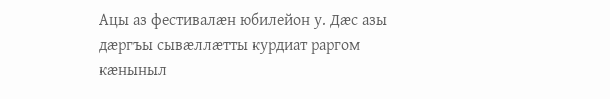Ацы аз фестивалæн юбилейон у. Дæс азы дæргъы сывæллæтты курдиат раргом кæныныл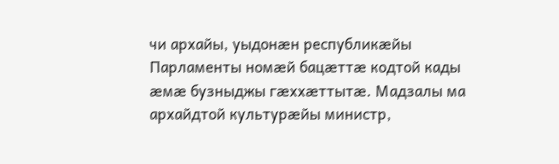чи архайы, уыдонæн республикæйы Парламенты номæй бацæттæ кодтой кады æмæ бузныджы гæххæттытæ. Мадзалы ма архайдтой культурæйы министр,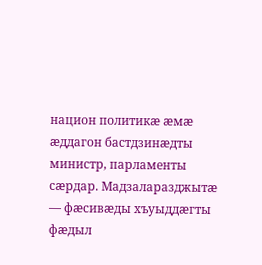национ политикӕ ӕмӕ ӕддагон бастдзинӕдты министр, парламенты сæрдар. Мадзаларазджытæ — фæсивæды хъуыддæгты фæдыл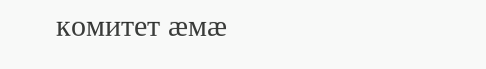комитет æмæ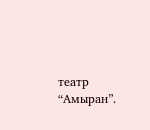театр “Амыран”.